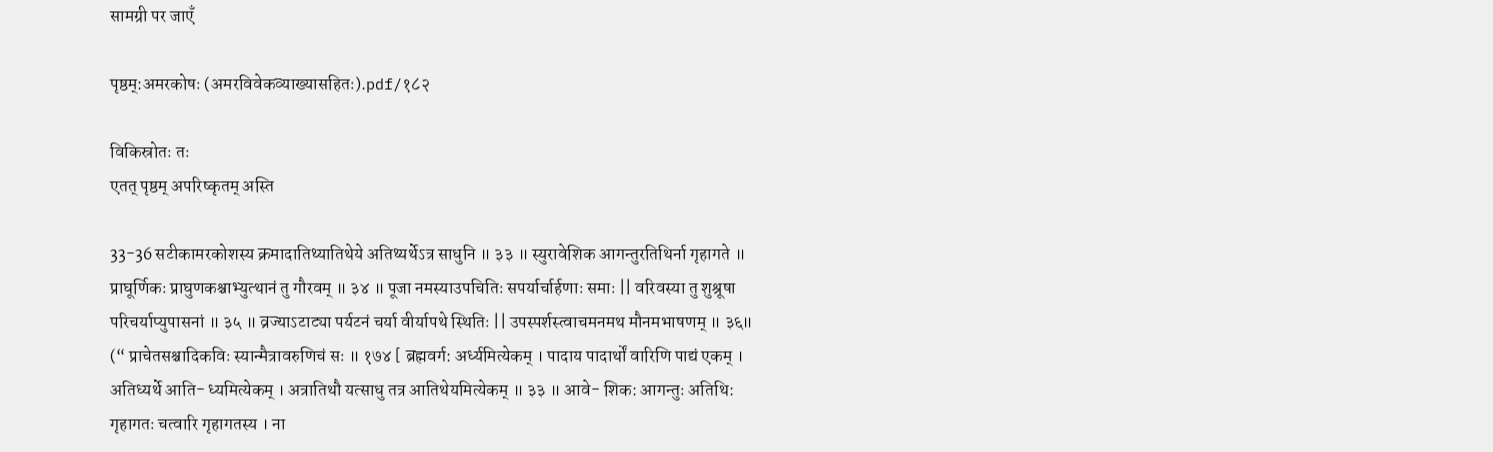सामग्री पर जाएँ

पृष्ठम्:अमरकोषः (अमरविवेकव्याख्यासहितः).pdf/१८२

विकिस्रोतः तः
एतत् पृष्ठम् अपरिष्कृतम् अस्ति

33-36 सटीकामरकोशस्य क्रमादातिथ्यातिथेये अतिथ्यर्थेऽत्र साधुनि ॥ ३३ ॥ स्युरावेशिक आगन्तुरतिथिर्ना गृहागते ॥ प्राघूर्णिकः प्राघुणकश्चाभ्युत्थानं तु गौरवम् ॥ ३४ ॥ पूजा नमस्याउपचितिः सपर्यार्चार्हणाः समाः || वरिवस्या तु शुश्रूषा परिचर्याप्युपासनां ॥ ३५ ॥ व्रज्याऽटाट्या पर्यटनं चर्या वीर्यापथे स्थितिः || उपस्पर्शस्त्वाचमनमथ मौनमभाषणम् ॥ ३६॥ (“ प्राचेतसश्चादिकविः स्यान्मैत्रावरुणिचं सः ॥ १७४ [ ब्रह्मवर्ग: अर्ध्यमित्येकम् । पादाय पादार्थों वारिणि पाद्यं एकम् । अतिध्यर्थे आति- ध्यमित्येकम् । अत्रातिथौ यत्साधु तत्र आतिथेयमित्येकम् ॥ ३३ ॥ आवे- शिक: आगन्तुः अतिथि: गृहागतः चत्वारि गृहागतस्य । ना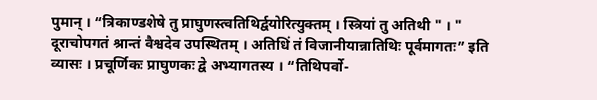पुमान् । “त्रिकाण्डशेषे तु प्राघुणस्त्वतिथिर्द्वयोरित्युक्तम् । स्त्रियां तु अतिथी " । " दूराचोपगतं श्रान्तं वैश्वदेव उपस्थितम् । अतिधिं तं विजानीयान्नातिथिः पूर्वमागतः” इति व्यासः । प्रचूर्णिकः प्राघुणकः द्वे अभ्यागतस्य । “तिथिपर्वो-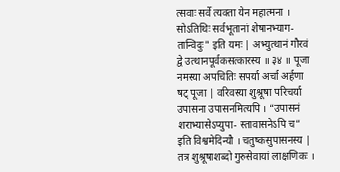त्सवाः सर्वे त्यक्ता येन महात्मना । सोऽतिथिः सर्वभूतानां शेषानभ्याग- तान्विदुः" इति यमः | अभ्युत्थानं गौरवं द्वे उत्थानपूर्वकसत्कारस्य ॥ ३४ ॥ पूजा नमस्या अपचितिः सपर्या अर्चा अर्हणा षट् पूजा | वरिवस्या शुश्रूषा परिचर्या उपासना उपासनमित्यपि । “उपासनं शराभ्यासेऽप्युपा- स्तावासनेऽपि च” इति विश्वमेदिन्यौ । चतुष्कसुपासनस्य | तत्र शुश्रूषाशब्दो गुरुसेवायां लाक्षणिकः ।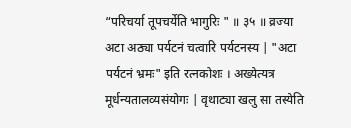“परिचर्या तूपचर्येति भागुरिः " ॥ ३५ ॥ व्रज्या अटा अठ्या पर्यटनं चत्वारि पर्यटनस्य | "अटा पर्यटनं भ्रमः" इति रत्नकोशः । अख्येत्यत्र मूर्धन्यतालव्यसंयोगः | वृथाट्या खलु सा तस्येति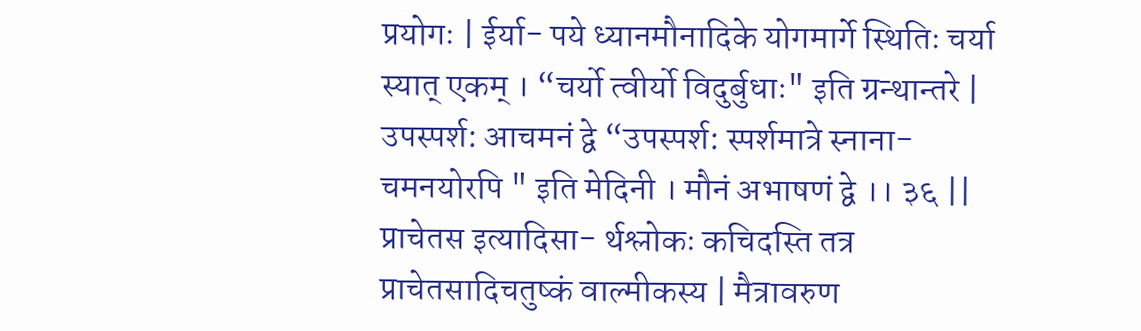प्रयोगः | ईर्या- पये ध्यानमौनादिके योगमार्गे स्थितिः चर्या स्यात् एकम् । “चर्यो त्वीर्यो विदुर्बुधाः" इति ग्रन्थान्तरे | उपस्पर्श: आचमनं द्वे “उपस्पर्श: स्पर्शमात्रे स्नाना- चमनयोरपि " इति मेदिनी । मौनं अभाषणं द्वे ।। ३६ || प्राचेतस इत्यादिसा- र्थश्लोकः कचिदस्ति तत्र प्राचेतसादिचतुष्कं वाल्मीकस्य | मैत्रावरुण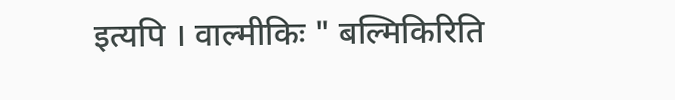इत्यपि । वाल्मीकिः " बल्मिकिरिति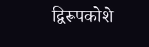द्विरूपकोशे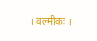। वल्मीकः ।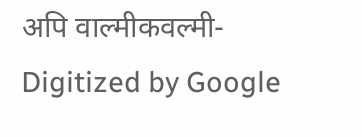अपि वाल्मीकवल्मी- Digitized by Google